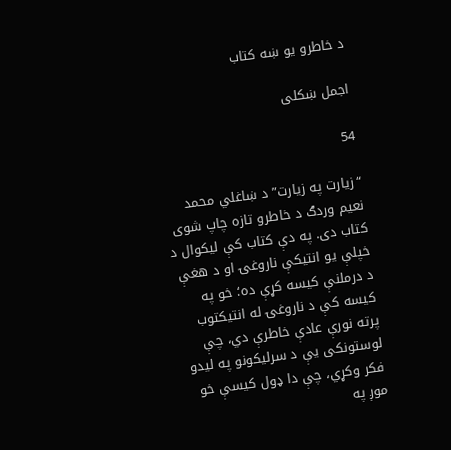د خاطرو يو ښه کتاب

اجمل ښکلی

54

“زيارت په زيارت” د ښاغلي محمد نعيم وردګ د خاطرو تازه چاپ شوی کتاب دی. په دې کتاب کې ليکوال د خپلې يو انتيکې ناروغۍ او د هغې د درملنې کيسه کړې ده؛ خو په کيسه کې د ناروغۍ له انتيکتوب پرته نورې عادې خاطرې دي، چې لوستونکی يې د سرليکونو په ليدو فکر وکړي، چې دا ډول کيسې خو موږ په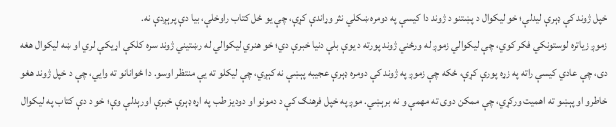خپل ژوند کې ډېرې ليدلې؛ خو ليکوال د پښتنو د ژوند دا کيسې په دومره ښکلي نثر وړاندې کړې، چې يو ځل کتاب راوخلې، بيا دې پرېږدې نه.
زموږ زياتره لوستونکي فکر کوي، چې ليکوالي زموږ له ورځني ژوند پورته د يوې بلې دنيا خبرې دي؛ خو هنري ليکوالي له رښتيني ژوند سره کلکې اړيکې لري او ښه ليکوال هغه دی، چې عادي کيسې راته په زړه پورې کړې، ځکه چې زموږ په ژوند کې دومره ډېرې عجيبه پېښې نه کېږي، چې ليکلو ته يې منتظر اوسو. دا ځوانانو ته وايي، چې د خپل ژوند هغو خاطرو او پېښو ته اهميت ورکړي، چې ممکن دوی ته مهمې و نه برېښي. موږ په خپل فرهنګ کې د دمونو او دوديز طب په اړه ډېرې خبرې اورېدلې وې؛ خو د دې کتاب په ليکوال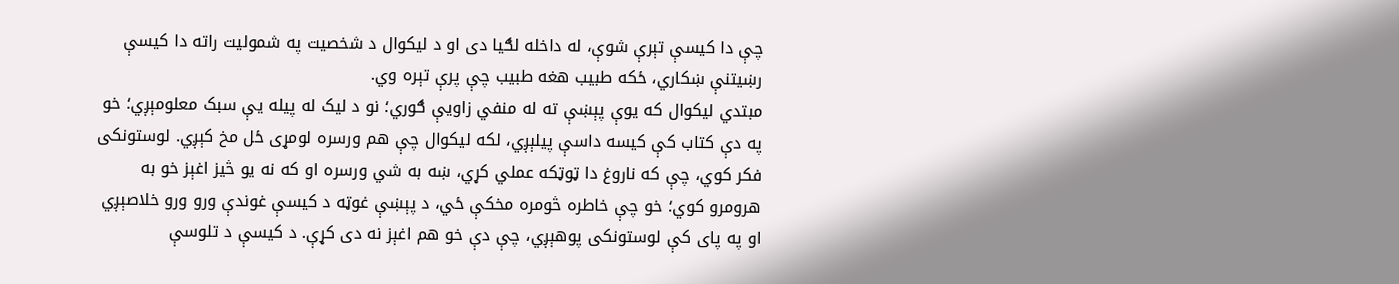چې دا کيسې تېرې شوې، له داخله لګيا دی او د ليکوال د شخصيت په شموليت راته دا کيسې رښيتنې ښکاري، ځکه طبيب هغه طبيب چې پرې تېره وي.
مبتدي ليکوال که يوې پېښې ته له منفي زاويې ګوري؛ نو د ليک له پيله يې سبک معلومېږي؛ خو په دې کتاب کې کيسه داسې پيلېږي، لکه ليکوال چې هم ورسره لومړی ځل مخ کېږي. لوستونکی فکر کوي، چې که ناروغ دا ټوټکه عملي کړي، ښه به شي ورسره او که نه يو څيز اغېز خو به هرومرو کوي؛ خو چې خاطره څومره مخکې ځي، د پېښې غوټه د کيسې غوندې ورو ورو خلاصېږي او په پای کې لوستونکی پوهېږي، چې دې خو هم اغېز نه دی کړې. د کيسې د تلوسې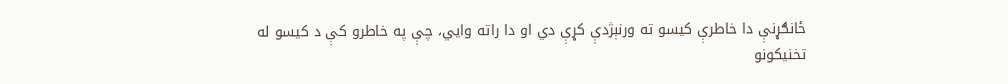ځانګړنې دا خاطرې کيسو ته ورنېژدې کړې دي او دا راته وايي، چې په خاطرو کې د کيسو له تخنيکونو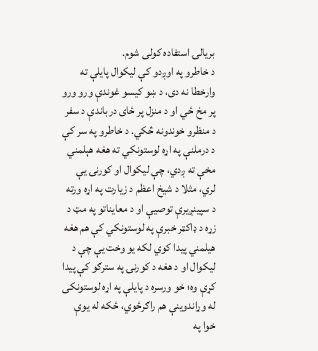بريالۍ استفاده کولی شوم.
د خاطرو په اوږدو کې ليکوال پايلې ته وارخطا نه دی، د ښو کيسو غوندې ورو ورو پر مخ ځي او د منزل پر ځای درباندې د سفر د منظرو خوندونه څکي. د خاطرو په سر کې د درملنې په اړه لوستونکي ته هغه هېلمني مخې ته ږدي، چې ليکوال او کورنۍ يې لري، مثلا د شيخ اعظم د زيارت په اړه ورته د سپينږيرې توصيې او د معايناتو په مټ د زړه د ډاکټر خبرې په لوستونکي کې هم هغه هيلمني پيدا کوي لکه يو وخت يې چې د ليکوال او د هغه د کورنۍ په سترګو کې پيدا کړې وه؛ خو ورسره د پايلې په اړه لوستونکی له وړاندوينې هم راګرځوي، ځکه له يوې خوا په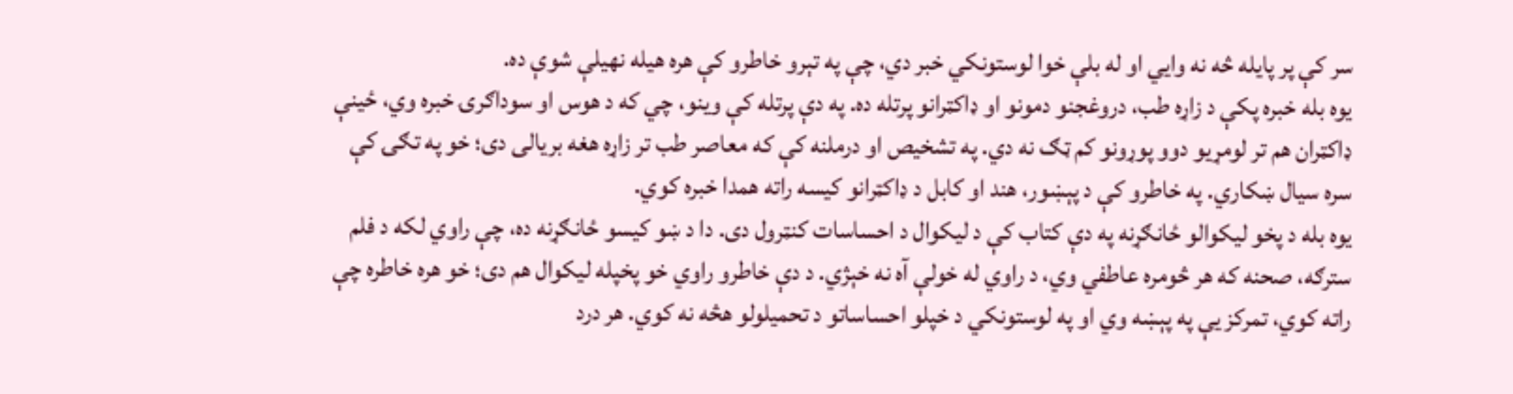سر کې پر پايله څه نه وايي او له بلې خوا لوستونکي خبر دي، چې په تېرو خاطرو کې هره هيله نهيلې شوې ده.
يوه بله خبره پکې د زاړه طب، دروغجنو دمونو او ډاکټرانو پرتله ده. په دې پرتله کې وينو، چي که د هوس او سوداګرۍ خبره وي، ځينې ډاکټران هم تر لومړيو دوو پوړونو کم ټګ نه دي. په تشخيص او درملنه کې که معاصر طب تر زاړه هغه بريالی دی؛ خو په تګۍ کې سره سيال ښکاري. په خاطرو کې د پېښور، هند او کابل د ډاکټرانو کيسه راته همدا خبره کوي.
يوه بله د پخو ليکوالو ځانګړنه په دې کتاب کې د ليکوال د احساسات کنټرول دی. دا د ښو کيسو ځانګړنه ده، چې راوي لکه د فلم سترګه، صحنه که هر څومره عاطفي وي، د راوي له خولې آه نه خېژي. د دې خاطرو راوي خو پخپله ليکوال هم دی؛ خو هره خاطره چې راته کوي، تمرکز يې په پېښه وي او په لوستونکي د خپلو احساساتو د تحميلولو هڅه نه کوي. هر درد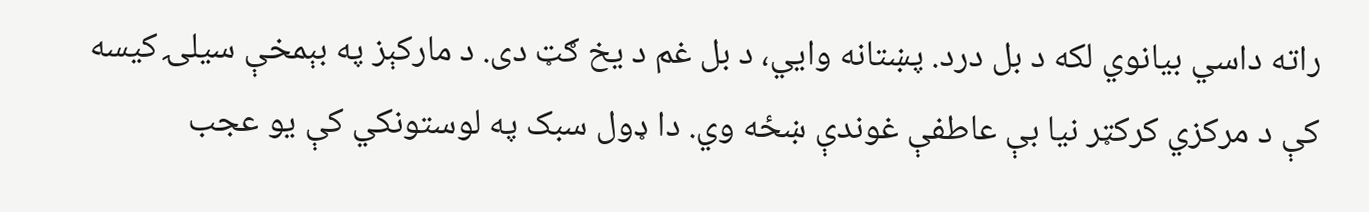راته داسي بيانوي لکه د بل درد. پښتانه وايي، د بل غم د يخ ګټ دی. د مارکېز په بېمخې سيلۍ کيسه کې د مرکزي کرکټر نيا بې عاطفې غوندې ښځه وي. دا ډول سبک په لوستونکي کې يو عجب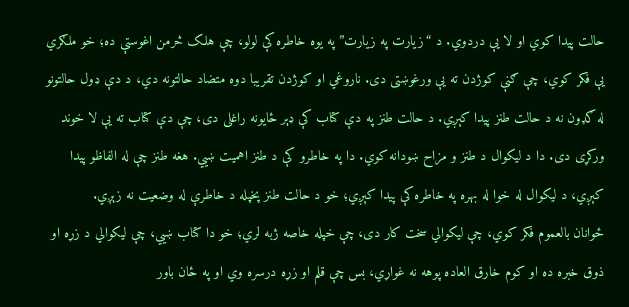حالت پيدا کوي او لا يې دردوي. د “زيارت په زيارت” په يوه خاطره کې لولو، چې هلک څرمن اغوستې ده؛ خو ملګري يې فکر کوي، چې ګنې کوژدن ته يې ورغوښتی دی. ناروغي او کوژدن تقريبا دوه متضاد حالتونه دي، د دې ډول حالتونو له ګډون نه د حالت طنز پيدا کېږي. د حالت طنز په دې کتاب کې ډېر ځايونه راغلی دی، چې دې کتاب ته يې لا خوند ورکړی دی. دا د ليکوال د طنز و مزاح ښودانه کوي. دا په خاطرو کې د طنز اهميت ښيي. هغه طنز چې له الفاظو پيدا کېږي، د ليکوال له خوا له بهره په خاطره کې پيدا کېږي؛ خو د حالت طنز پخپله د خاطرې له وضعيت نه زېږي.
ځوانان بالعموم فکر کوي، چې ليکوالي سخت کار دی، چې خپله خاصه ژبه لري؛ خو دا کتاب ښيي، چې ليکوالي د زړه او ذوق خبره ده او کوم خارق العاده پوهه نه غواړي، بس چې قلم او زړه درسره وي او په ځان باور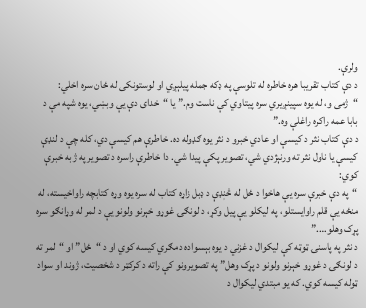ولرې.
د دې کتاب تقريبا هره خاطره له تلوسې په ډکه جمله پيلېږي او لوستونکی له ځان سره اخلي: “ژمی و، له يوه سپينږيري سره پيتاوي کې ناست وم.” يا “خدای دې يې وبښي، يوه شپه مې د بابا عمه راکره راغلې وه.”
د دې کتاب نثر د کيسې او عادي خبرو د نثر يوه ګډوله ده. خاطرې هم کيسې دي، کله چې د لنډې کيسې يا ناول نثر ته ورنېژدي شي، تصوير پکې پيدا شي. دا خاطرې راسره د تصوير په ژبه خبرې کوي:
“په دې خبرې سره يې هاخوا د ځل له څنٖډې د ډبل زاړه کتاب له سره يوه وړه کتابچه راواخيسته، له منځه يې قلم راوايستلو، په ليکلو يې پيل وکړ، د لونګۍ غوړو خېرنو ولونو يې د لمر له وړانګو سره پړک وهلو….”
د نثر په پاسنۍ ټوټه کې ليکوال د غزني د يوه بېسواده دمګري کيسه کوي او د “ځل” او “لمر ته د لونګۍ د غوړو خېرنو ولونو د پړک وهل” په تصويرونو کې راته د کرکټر د شخصيت، ژوند او سواد ټوله کيسه کوي. که يو مبتدي ليکوال د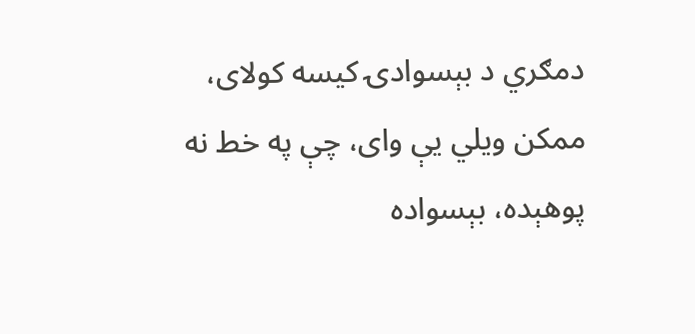دمګري د بېسوادۍ کيسه کولای، ممکن ويلي يې وای، چې په خط نه پوهېده، بېسواده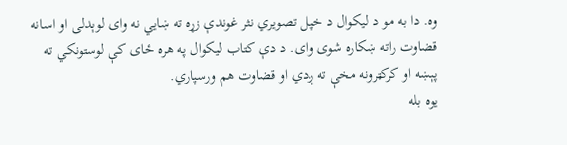وه. دا به مو د ليکوال د خپل تصويري نثر غوندې زړه ته ښايي نه وای لوېدلی او اسانه قضاوت راته ښکاره شوی وای. د دې کتاب ليکوال په هره ځای کې لوستونکي ته پېښه او کرکټرونه مخې ته ږدي او قضاوت هم ورسپاري.
يوه بله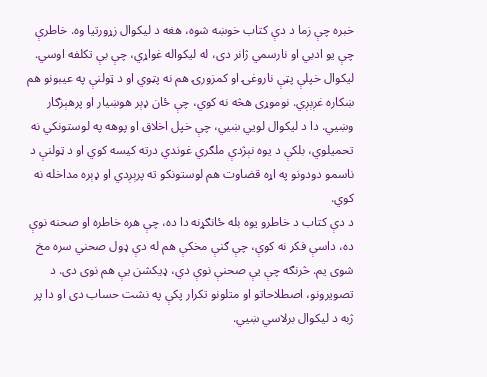خبره چې زما د دې کتاب خوښه شوه، هغه د ليکوال زړورتيا وه. خاطرې چې يو ادبي او نارسمي ژانر دی، له ليکواله غواړي، چې بې تکلفه اوسي. ليکوال خپلې پټې ناروغۍ او کمزورۍ هم نه پټوي او د ټولنې په عيبونو هم ښکاره غږېږي. نوموړی هڅه نه کوي، چې ځان ډېر هوښيار او پرهېزګار وښيي. دا د ليکوال لويي ښيي، چې خپل اخلاق او پوهه په لوستونکي نه تحميلوي، بلکې د يوه نېژدې ملګري غوندي درته کيسه کوي او د ټولنې د ناسمو دودونو په اړه قضاوت هم لوستونکو ته پرېږدي او ډېره مداخله نه کوي.
د دې کتاب د خاطرو يوه بله ځانګړنه دا ده، چې هره خاطره او صحنه نوې ده، داسې فکر نه کوې، چې ګنې مخکې هم له دې ډول صحني سره مخ شوی يم. څرنګه چې يې صحنې نوې دي، ډيکشن يې هم نوی دی. د تصويرونو، اصطلاحاتو او متلونو تکرار پکې په نشت حساب دی او دا پر ژبه د ليکوال برلاسي ښيي.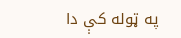په ټوله کې دا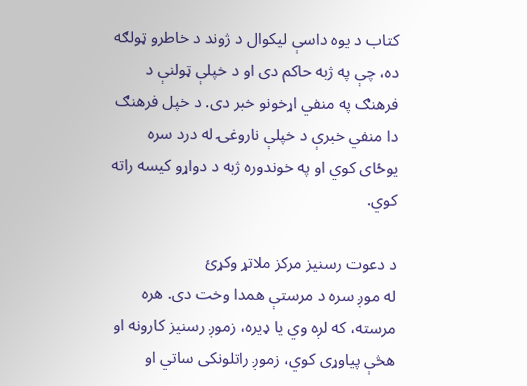کتاب د يوه داسې ليکوال د ژوند د خاطرو ټولګه ده، چې په ژبه حاکم دی او د خپلې ټولنې د فرهنګ په منفي اړخونو خبر دی. د خپل فرهنګ دا منفي خبرې د خپلې ناروغۍ له درد سره يوځای کوي او په خوندوره ژبه د دواړو کيسه راته کوي.

د دعوت رسنیز مرکز ملاتړ وکړئ
له موږ سره د مرستې همدا وخت دی. هره مرسته، که لږه وي یا ډیره، زموږ رسنیز کارونه او هڅې پیاوړی کوي، زموږ راتلونکی ساتي او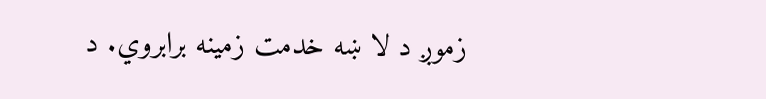زموږ د لا ښه خدمت زمینه برابروي. د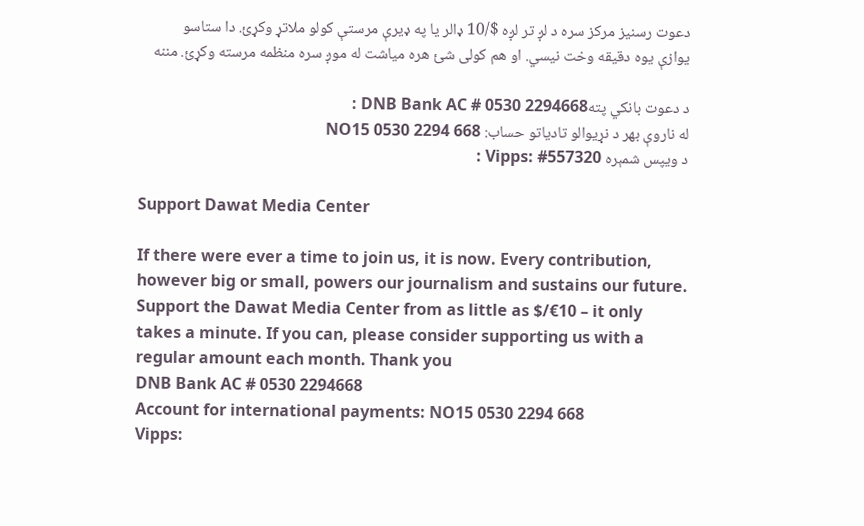دعوت رسنیز مرکز سره د لږ تر لږه $/10 ډالر یا په ډیرې مرستې کولو ملاتړ وکړئ. دا ستاسو یوازې یوه دقیقه وخت نیسي. او هم کولی شئ هره میاشت له موږ سره منظمه مرسته وکړئ. مننه

د دعوت بانکي پتهDNB Bank AC # 0530 2294668 :
له ناروې بهر د نړیوالو تادیاتو حساب: NO15 0530 2294 668
د ویپس شمېره Vipps: #557320 :

Support Dawat Media Center

If there were ever a time to join us, it is now. Every contribution, however big or small, powers our journalism and sustains our future. Support the Dawat Media Center from as little as $/€10 – it only takes a minute. If you can, please consider supporting us with a regular amount each month. Thank you
DNB Bank AC # 0530 2294668
Account for international payments: NO15 0530 2294 668
Vipps: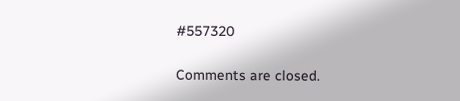#557320

Comments are closed.